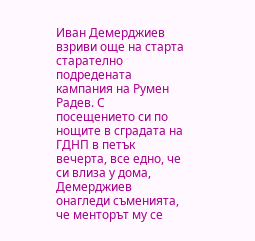Иван Демерджиев взриви още на старта старателно подредената кампания на Румен Радев. С посещението си по нощите в сградата на ГДНП в петък вечерта, все едно, че си влиза у дома, Демерджиев онагледи съменията, че менторът му се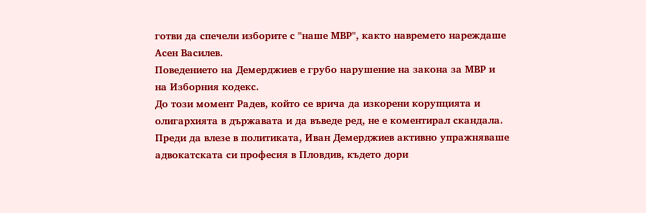готви да спечели изборите с "наше МВР", както навремето нареждаше Асен Василев.
Поведението на Демерджиев е грубо нарушение на закона за МВР и на Изборния кодекс.
До този момент Радев, който се врича да изкорени корупцията и олигархията в държавата и да въведе ред, не е коментирал скандала.
Преди да влезе в политиката, Иван Демерджиев активно упражняваше адвокатската си професия в Пловдив, където дори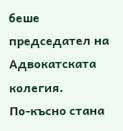беше председател на Адвокатската колегия.
По-късно стана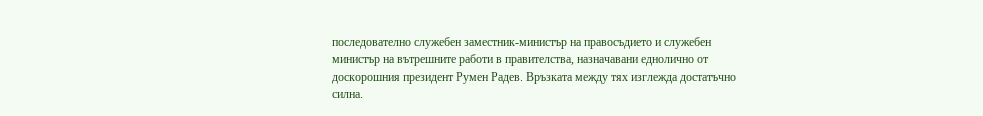последователно служебен заместник-министър на правосъдието и служебен министър на вътрешните работи в правителства, назначавани еднолично от доскорошния президент Румен Радев. Връзката между тях изглежда достатъчно силна.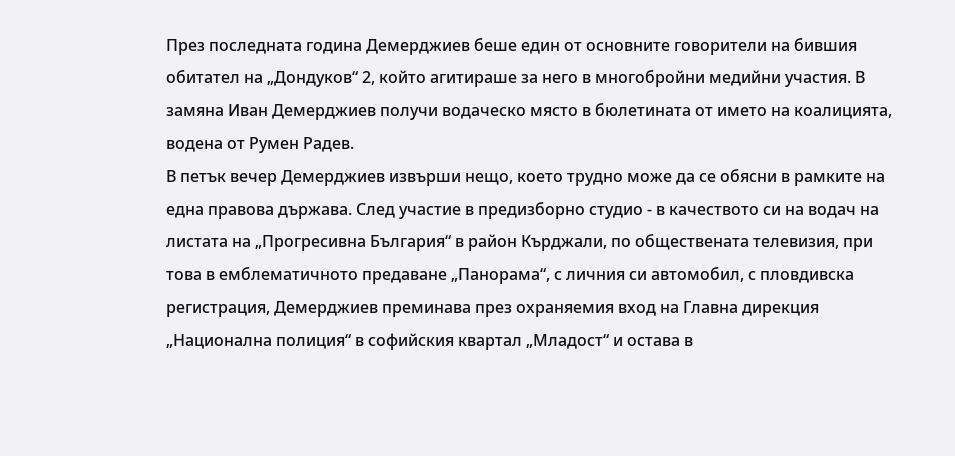През последната година Демерджиев беше един от основните говорители на бившия обитател на „Дондуков“ 2, който агитираше за него в многобройни медийни участия. В замяна Иван Демерджиев получи водаческо място в бюлетината от името на коалицията, водена от Румен Радев.
В петък вечер Демерджиев извърши нещо, което трудно може да се обясни в рамките на една правова държава. След участие в предизборно студио - в качеството си на водач на листата на „Прогресивна България“ в район Кърджали, по обществената телевизия, при това в емблематичното предаване „Панорама“, с личния си автомобил, с пловдивска регистрация, Демерджиев преминава през охраняемия вход на Главна дирекция „Национална полиция“ в софийския квартал „Младост“ и остава в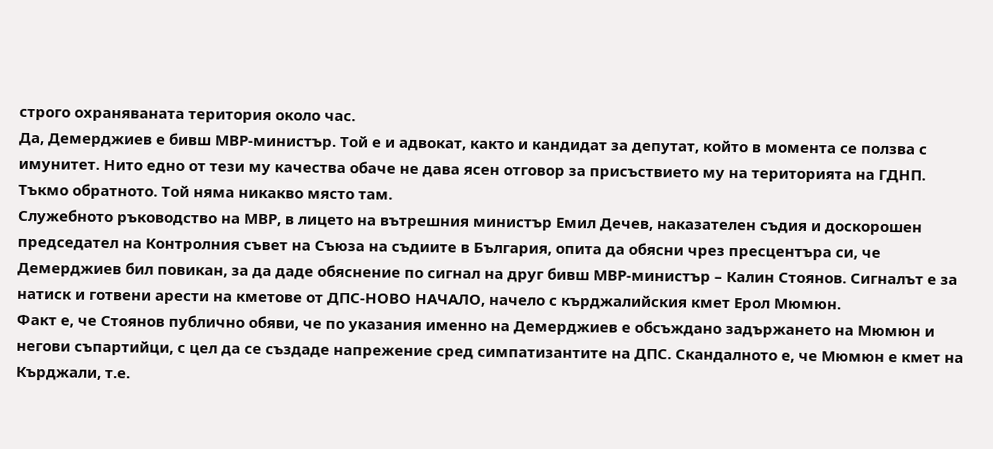строго охраняваната територия около час.
Да, Демерджиев е бивш МВР-министър. Той е и адвокат, както и кандидат за депутат, който в момента се ползва с имунитет. Нито едно от тези му качества обаче не дава ясен отговор за присъствието му на територията на ГДНП. Тъкмо обратното. Той няма никакво място там.
Служебното ръководство на МВР, в лицето на вътрешния министър Емил Дечев, наказателен съдия и доскорошен председател на Контролния съвет на Съюза на съдиите в България, опита да обясни чрез пресцентъра си, че Демерджиев бил повикан, за да даде обяснение по сигнал на друг бивш МВР-министър – Калин Стоянов. Сигналът е за натиск и готвени арести на кметове от ДПС-НОВО НАЧАЛО, начело с кърджалийския кмет Ерол Мюмюн.
Факт е, че Стоянов публично обяви, че по указания именно на Демерджиев е обсъждано задържането на Мюмюн и негови съпартийци, с цел да се създаде напрежение сред симпатизантите на ДПС. Скандалното е, че Мюмюн е кмет на Кърджали, т.е.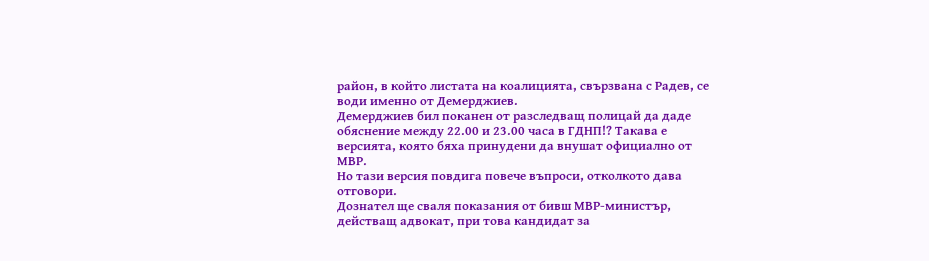район, в който листата на коалицията, свързвана с Радев, се води именно от Демерджиев.
Демерджиев бил поканен от разследващ полицай да даде обяснение между 22.00 и 23.00 часа в ГДНП!? Такава е версията, която бяха принудени да внушат официално от МВР.
Но тази версия повдига повече въпроси, отколкото дава отговори.
Дознател ще сваля показания от бивш МВР-министър, действащ адвокат, при това кандидат за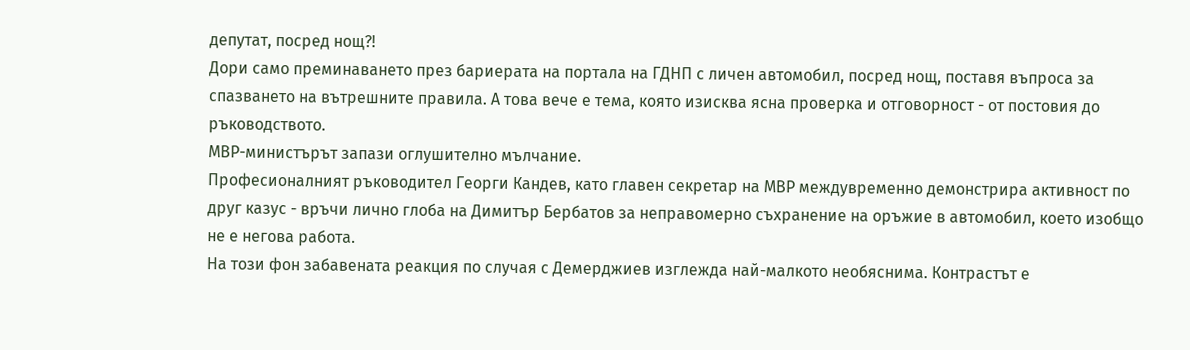депутат, посред нощ?!
Дори само преминаването през бариерата на портала на ГДНП с личен автомобил, посред нощ, поставя въпроса за спазването на вътрешните правила. А това вече е тема, която изисква ясна проверка и отговорност - от постовия до ръководството.
МВР-министърът запази оглушително мълчание.
Професионалният ръководител Георги Кандев, като главен секретар на МВР междувременно демонстрира активност по друг казус - връчи лично глоба на Димитър Бербатов за неправомерно съхранение на оръжие в автомобил, което изобщо не е негова работа.
На този фон забавената реакция по случая с Демерджиев изглежда най-малкото необяснима. Контрастът е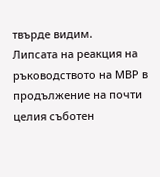твърде видим.
Липсата на реакция на ръководството на МВР в продължение на почти целия съботен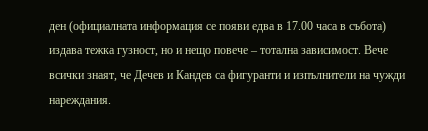ден (официалната информация се появи едва в 17.00 часа в събота) издава тежка гузност, но и нещо повече – тотална зависимост. Вече всички знаят, че Дечев и Кандев са фигуранти и изпълнители на чужди нареждания.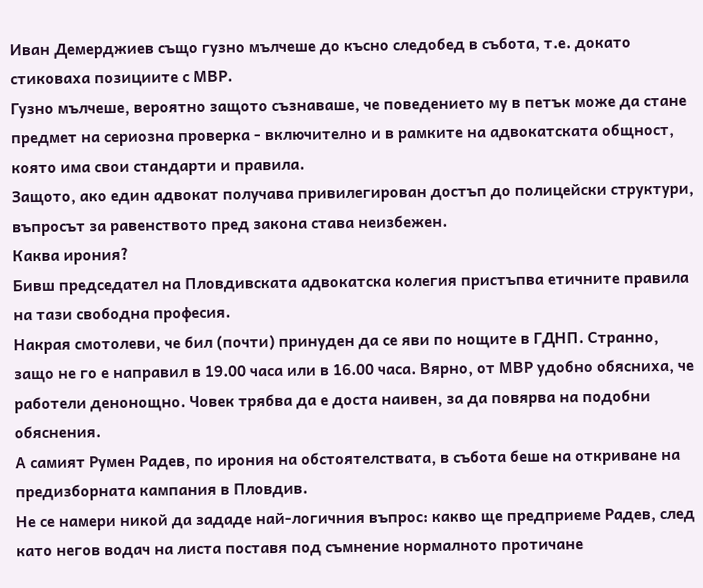Иван Демерджиев също гузно мълчеше до късно следобед в събота, т.е. докато стиковаха позициите с МВР.
Гузно мълчеше, вероятно защото съзнаваше, че поведението му в петък може да стане предмет на сериозна проверка - включително и в рамките на адвокатската общност, която има свои стандарти и правила.
Защото, ако един адвокат получава привилегирован достъп до полицейски структури, въпросът за равенството пред закона става неизбежен.
Каква ирония?
Бивш председател на Пловдивската адвокатска колегия пристъпва етичните правила на тази свободна професия.
Накрая смотолеви, че бил (почти) принуден да се яви по нощите в ГДНП. Странно, защо не го е направил в 19.00 часа или в 16.00 часа. Вярно, от МВР удобно обясниха, че работели денонощно. Човек трябва да е доста наивен, за да повярва на подобни обяснения.
А самият Румен Радев, по ирония на обстоятелствата, в събота беше на откриване на предизборната кампания в Пловдив.
Не се намери никой да зададе най-логичния въпрос: какво ще предприеме Радев, след като негов водач на листа поставя под съмнение нормалното протичане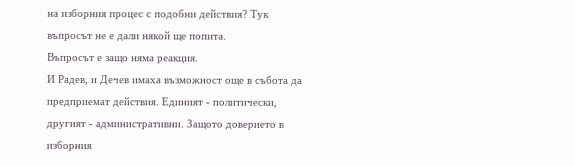на изборния процес с подобни действия? Тук въпросът не е дали някой ще попита.
Въпросът е защо няма реакция.
И Радев, и Дечев имаха възможност още в събота да предприемат действия. Единият - политически, другият - административни. Защото доверието в изборния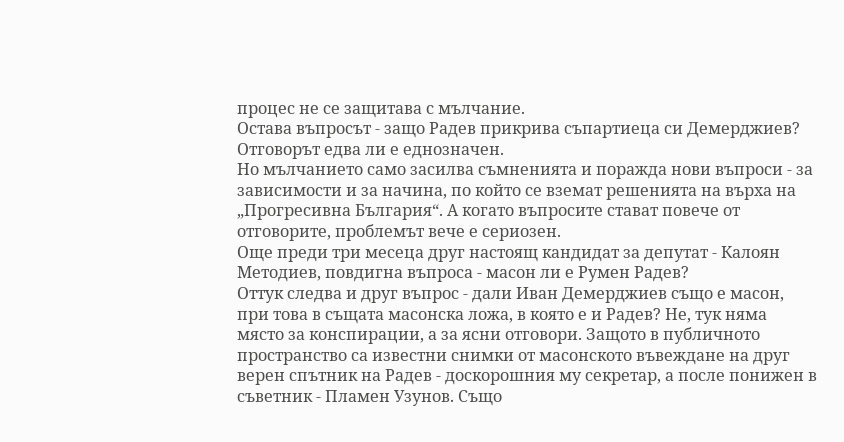процес не се защитава с мълчание.
Остава въпросът - защо Радев прикрива съпартиеца си Демерджиев? Отговорът едва ли е еднозначен.
Но мълчанието само засилва съмненията и поражда нови въпроси - за зависимости и за начина, по който се вземат решенията на върха на „Прогресивна България“. А когато въпросите стават повече от отговорите, проблемът вече е сериозен.
Още преди три месеца друг настоящ кандидат за депутат - Калоян Методиев, повдигна въпроса - масон ли е Румен Радев?
Оттук следва и друг въпрос - дали Иван Демерджиев също е масон, при това в същата масонска ложа, в която е и Радев? Не, тук няма място за конспирации, а за ясни отговори. Защото в публичното пространство са известни снимки от масонското въвеждане на друг верен спътник на Радев - доскорошния му секретар, а после понижен в съветник - Пламен Узунов. Също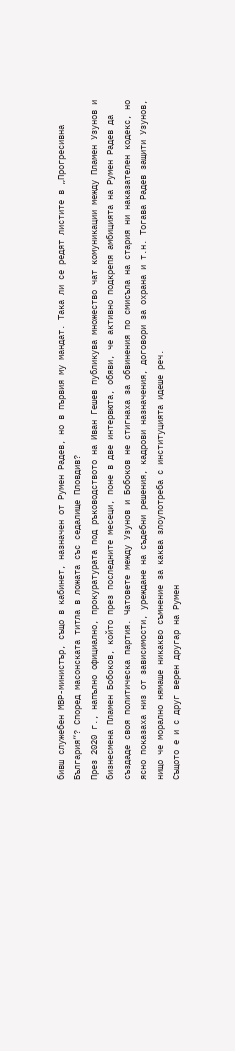бивш служебен МВР-министър, също в кабинет, назначен от Румен Радев, но в първия му мандат. Така ли се редят листите в „Прогресивна България“? Според масонската титла в ложата със седалище Пловдив?
През 2020 г., напълно официално, прокуратурата под ръководството на Иван Гешев публикува множество чат комуникации между Пламен Узунов и бизнесмена Пламен Бобоков, който през последните месеци, поне в две интервюта, обяви, че активно подкрепя амбицията на Румен Радев да създаде своя политическа партия. Чатовете между Узунов и Бобоков не стигнаха за обвинения по смисъла на стария ни наказателен кодекс, но ясно показаха низ от зависимости, уреждане на съдебни решения, кадрови назначения, договори за охрана и т.н. Тогава Радев защити Узунов, нищо че морално нямаше никакво съмнение за каква злоупотреба с институцията идеше реч.
Същото е и с друг верен другар на Румен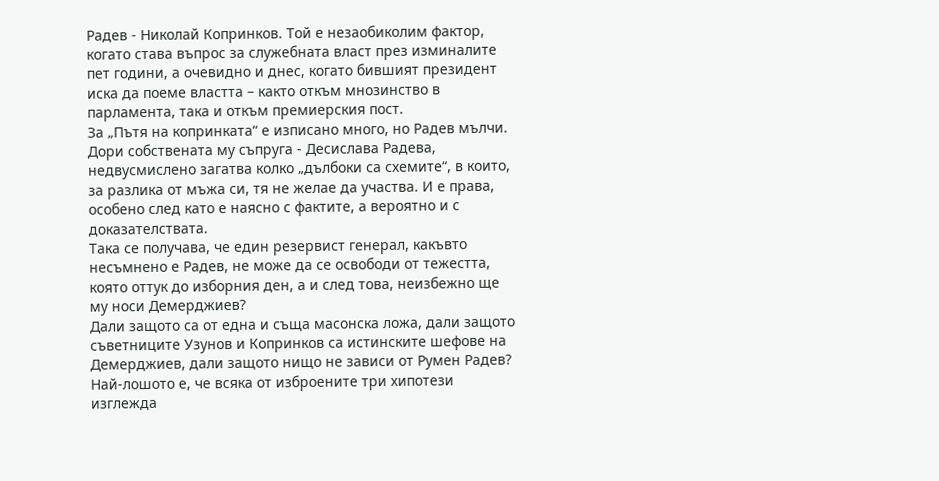Радев - Николай Копринков. Той е незаобиколим фактор, когато става въпрос за служебната власт през изминалите пет години, а очевидно и днес, когато бившият президент иска да поеме властта – както откъм мнозинство в парламента, така и откъм премиерския пост.
За „Пътя на копринката“ е изписано много, но Радев мълчи. Дори собствената му съпруга - Десислава Радева, недвусмислено загатва колко „дълбоки са схемите“, в които, за разлика от мъжа си, тя не желае да участва. И е права, особено след като е наясно с фактите, а вероятно и с доказателствата.
Така се получава, че един резервист генерал, какъвто несъмнено е Радев, не може да се освободи от тежестта, която оттук до изборния ден, а и след това, неизбежно ще му носи Демерджиев?
Дали защото са от една и съща масонска ложа, дали защото съветниците Узунов и Копринков са истинските шефове на Демерджиев, дали защото нищо не зависи от Румен Радев? Най-лошото е, че всяка от изброените три хипотези изглежда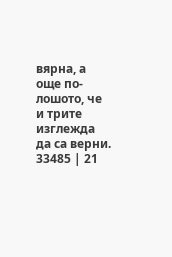вярна, а още по-лошото, че и трите изглежда да са верни.
33485 | 21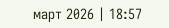март 2026 | 18:57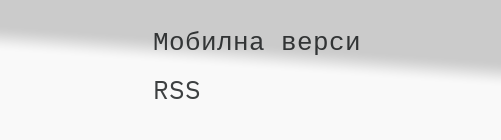Мобилна верси
RSS